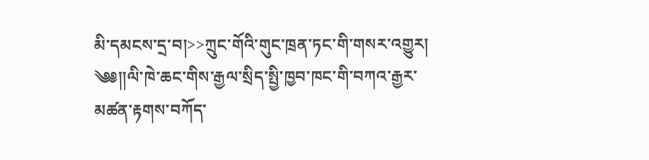མི་དམངས་དྲ་བ།>>ཀྲུང་གོའི་གུང་ཁྲན་ཏང་གི་གསར་འགྱུར།
༄༅།།ལི་ཁེ་ཆང་གིས་རྒྱལ་སྲིད་སྤྱི་ཁྱབ་ཁང་གི་བཀའ་རྒྱར་མཚན་རྟགས་བཀོད་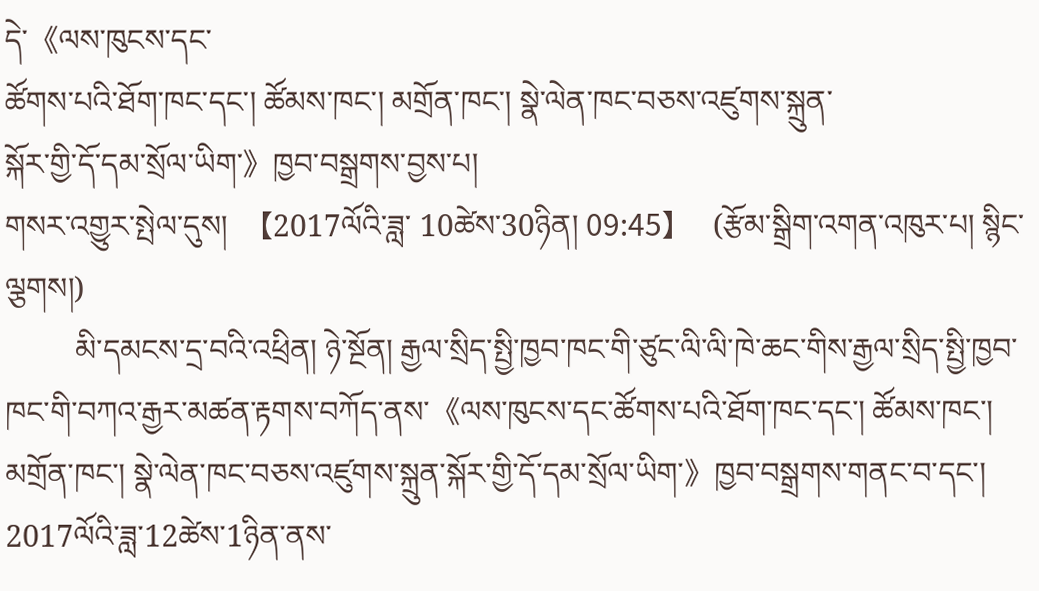དེ་《ལས་ཁུངས་དང་
ཚོགས་པའི་ཐོག་ཁང་དང་། ཚོམས་ཁང་། མགྲོན་ཁང་། སྣེ་ལེན་ཁང་བཅས་འཛུགས་སྐྲུན་
སྐོར་གྱི་དོ་དམ་སྲོལ་ཡིག་》ཁྱབ་བསྒྲགས་བྱས་པ།
གསར་འགྱུར་སྤེལ་དུས།  【2017ལོའི་ཟླ་ 10ཚེས་30ཉིན། 09:45】   (རྩོམ་སྒྲིག་འགན་འཁུར་པ། སྙིང་ལྕགས།)
         མི་དམངས་དྲ་བའི་འཕྲིན། ཉེ་སྔོན། རྒྱལ་སྲིད་སྤྱི་ཁྱབ་ཁང་གི་ཙུང་ལི་ལི་ཁེ་ཆང་གིས་རྒྱལ་སྲིད་སྤྱི་ཁྱབ་ཁང་གི་བཀའ་རྒྱར་མཚན་རྟགས་བཀོད་ནས་《ལས་ཁུངས་དང་ཚོགས་པའི་ཐོག་ཁང་དང་། ཚོམས་ཁང་། མགྲོན་ཁང་། སྣེ་ལེན་ཁང་བཅས་འཛུགས་སྐྲུན་སྐོར་གྱི་དོ་དམ་སྲོལ་ཡིག་》ཁྱབ་བསྒྲགས་གནང་བ་དང་། 2017ལོའི་ཟླ་12ཚེས་1ཉིན་ནས་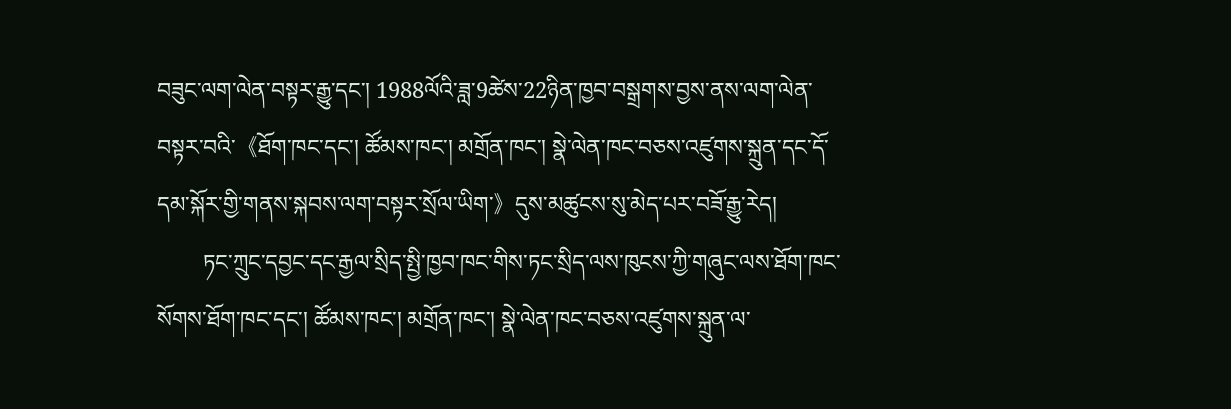བཟུང་ལག་ལེན་བསྟར་རྒྱུ་དང་། 1988ལོའི་ཟླ་9ཚེས་22ཉིན་ཁྱབ་བསྒྲགས་བྱས་ནས་ལག་ལེན་བསྟར་བའི་《ཐོག་ཁང་དང་། ཚོམས་ཁང་། མགྲོན་ཁང་། སྣེ་ལེན་ཁང་བཅས་འཛུགས་སྐྲུན་དང་དོ་དམ་སྐོར་གྱི་གནས་སྐབས་ལག་བསྟར་སྲོལ་ཡིག་》དུས་མཚུངས་སུ་མེད་པར་བཟོ་རྒྱུ་རེད།
        ཏང་ཀྲུང་དབྱང་དང་རྒྱལ་སྲིད་སྤྱི་ཁྱབ་ཁང་གིས་ཏང་སྲིད་ལས་ཁུངས་ཀྱི་གཞུང་ལས་ཐོག་ཁང་སོགས་ཐོག་ཁང་དང་། ཚོམས་ཁང་། མགྲོན་ཁང་། སྣེ་ལེན་ཁང་བཅས་འཛུགས་སྐྲུན་ལ་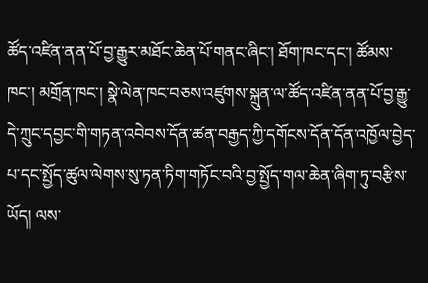ཚོད་འཛིན་ནན་པོ་བྱ་རྒྱུར་མཐོང་ཆེན་པོ་གནང་ཞིང་། ཐོག་ཁང་དང་། ཚོམས་ཁང་། མགྲོན་ཁང་། སྣེ་ལེན་ཁང་བཅས་འཛུགས་སྐྲུན་ལ་ཚོད་འཛིན་ནན་པོ་བྱ་རྒྱུ་དེ་ཀྲུང་དབྱང་གི་གཏན་འབེབས་དོན་ཚན་བརྒྱད་ཀྱི་དགོངས་དོན་དོན་འཁྱོལ་བྱེད་པ་དང་སྤྱོད་ཚུལ་ལེགས་སུ་ཏན་ཏིག་གཏོང་བའི་བྱ་སྤྱོད་གལ་ཆེན་ཞིག་ཏུ་བརྩིས་ཡོད། ལས་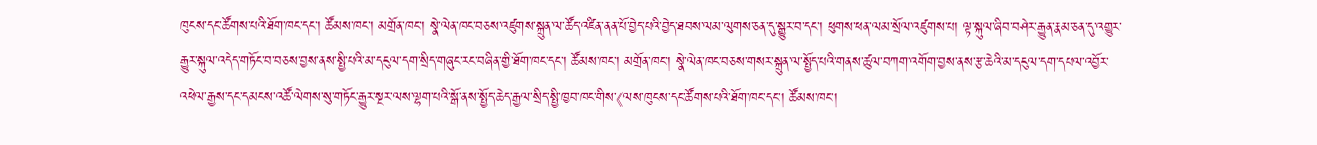ཁུངས་དང་ཚོགས་པའི་ཐོག་ཁང་དང་། ཚོམས་ཁང་། མགྲོན་ཁང་། སྣེ་ལེན་ཁང་བཅས་འཛུགས་སྐྲུན་ལ་ཚོད་འཛིན་ནན་པོ་བྱེད་པའི་བྱེད་ཐབས་ལམ་ལུགས་ཅན་དུ་སྒྱུར་བ་དང་། ཕུགས་ཕན་ལམ་སྲོལ་འཛུགས་པ། ལྟ་སྐུལ་ཞིབ་བཤེར་རྒྱུན་རྣམ་ཅན་དུ་འགྱུར་རྒྱུར་སྐུལ་འདེད་གཏོང་བ་བཅས་བྱས་ནས་སྤྱི་པའི་མ་དངུལ་དག་སྲིད་གཞུང་རང་བཞིན་གྱི་ཐོག་ཁང་དང་། ཚོམས་ཁང་། མགྲོན་ཁང་། སྣེ་ལེན་ཁང་བཅས་གསར་སྐྲུན་ལ་སྤྱོད་པའི་གནས་ཚུལ་བཀག་འགོག་བྱས་ནས་རྩ་ཆེའི་མ་དངུལ་དག་དཔལ་འབྱོར་འཕེལ་རྒྱས་དང་དམངས་འཚོ་ལེགས་སུ་གཏོང་རྒྱུར་སྔར་ལས་ལྷག་པའི་སྒོ་ནས་སྤྱོད་ཆེད་རྒྱལ་སྲིད་སྤྱི་ཁྱབ་ཁང་གིས་《ལས་ཁུངས་དང་ཚོགས་པའི་ཐོག་ཁང་དང་། ཚོམས་ཁང་།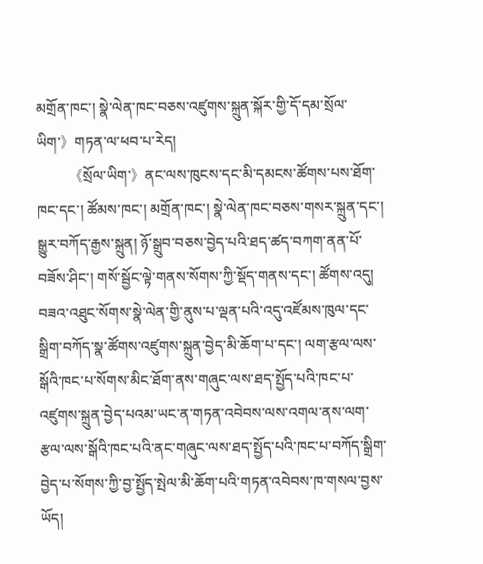མགྲོན་ཁང་། སྣེ་ལེན་ཁང་བཅས་འཛུགས་སྐྲུན་སྐོར་གྱི་དོ་དམ་སྲོལ་ཡིག་》གཏན་ལ་ཕབ་པ་རེད།
        《སྲོལ་ཡིག་》ནང་ལས་ཁུངས་དང་མི་དམངས་ཚོགས་པས་ཐོག་ཁང་དང་། ཚོམས་ཁང་། མགྲོན་ཁང་། སྣེ་ལེན་ཁང་བཅས་གསར་སྐྲུན་དང་། སྒྱུར་བཀོད་རྒྱས་སྐྲུན། ཉོ་སྒྲུབ་བཅས་བྱེད་པའི་ཐད་ཚད་བཀག་ནན་པོ་བཟོས་ཤིང་། གསོ་སྦྱོང་ལྟེ་གནས་སོགས་ཀྱི་སྡོད་གནས་དང་། ཚོགས་འདུ། བཟའ་འཐུང་སོགས་སྣེ་ལེན་གྱི་ནུས་པ་ལྡན་པའི་འདུ་འཛོམས་ཁུལ་དང་སྒྲིག་བཀོད་སྣ་ཚོགས་འཛུགས་སྐྲུན་བྱེད་མི་ཆོག་པ་དང་། ལག་རྩལ་ལས་སྒོའི་ཁང་པ་སོགས་མིང་ཐོག་ནས་གཞུང་ལས་ཐད་སྤྱོད་པའི་ཁང་པ་འཛུགས་སྐྲུན་བྱེད་པའམ་ཡང་ན་གཏན་འབེབས་ལས་འགལ་ནས་ལག་རྩལ་ལས་སྒོའི་ཁང་པའི་ནང་གཞུང་ལས་ཐད་སྤྱོད་པའི་ཁང་པ་བཀོད་སྒྲིག་བྱེད་པ་སོགས་ཀྱི་བྱ་སྤྱོད་སྤེལ་མི་ཆོག་པའི་གཏན་འབེབས་ཁ་གསལ་བྱས་ཡོད།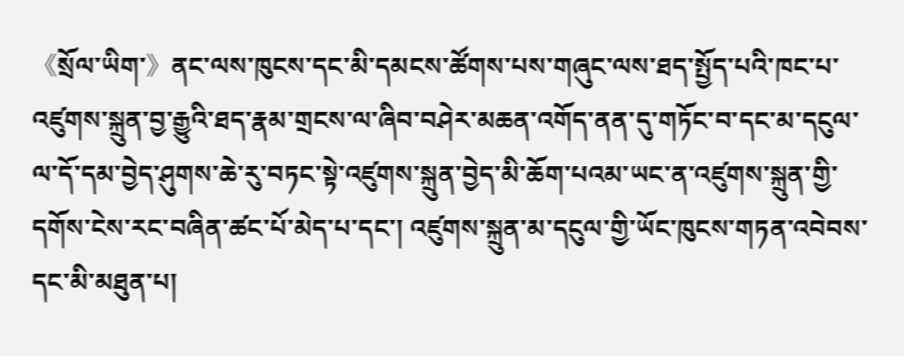《སྲོལ་ཡིག་》ནང་ལས་ཁུངས་དང་མི་དམངས་ཚོགས་པས་གཞུང་ལས་ཐད་སྤྱོད་པའི་ཁང་པ་འཛུགས་སྐྲུན་བྱ་རྒྱུའི་ཐད་རྣམ་གྲངས་ལ་ཞིབ་བཤེར་མཆན་འགོད་ནན་དུ་གཏོང་བ་དང་མ་དངུལ་ལ་དོ་དམ་བྱེད་ཤུགས་ཆེ་རུ་བཏང་སྟེ་འཛུགས་སྐྲུན་བྱེད་མི་ཆོག་པའམ་ཡང་ན་འཛུགས་སྐྲུན་གྱི་དགོས་ངེས་རང་བཞིན་ཚང་པོ་མེད་པ་དང་། འཛུགས་སྐྲུན་མ་དངུལ་གྱི་ཡོང་ཁུངས་གཏན་འབེབས་དང་མི་མཐུན་པ།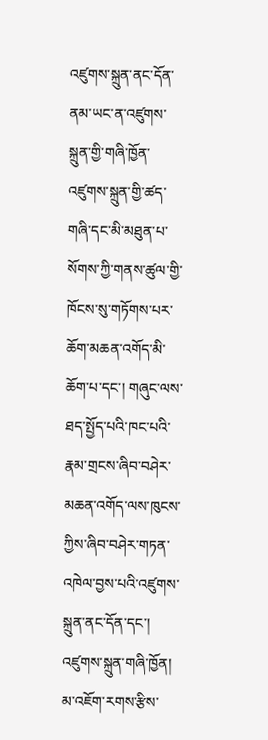འཛུགས་སྐྲུན་ནང་དོན་ནམ་ཡང་ན་འཛུགས་སྐྲུན་གྱི་གཞི་ཁྱོན་འཛུགས་སྐྲུན་གྱི་ཚད་གཞི་དང་མི་མཐུན་པ་སོགས་ཀྱི་གནས་ཚུལ་གྱི་ཁོངས་སུ་གཏོགས་པར་ཆོག་མཆན་འགོད་མི་ཆོག་པ་དང་། གཞུང་ལས་ཐད་སྤྱོད་པའི་ཁང་པའི་རྣམ་གྲངས་ཞིབ་བཤེར་མཆན་འགོད་ལས་ཁུངས་ཀྱིས་ཞིབ་བཤེར་གཏན་འཁེལ་བྱས་པའི་འཛུགས་སྐྲུན་ནང་དོན་དང་། འཛུགས་སྐྲུན་གཞི་ཁྱོན། མ་འཇོག་རགས་རྩིས་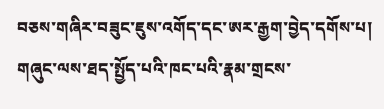བཅས་གཞིར་བཟུང་ཇུས་འགོད་དང་ཨར་རྒྱག་བྱེད་དགོས་པ། གཞུང་ལས་ཐད་སྤྱོད་པའི་ཁང་པའི་རྣམ་གྲངས་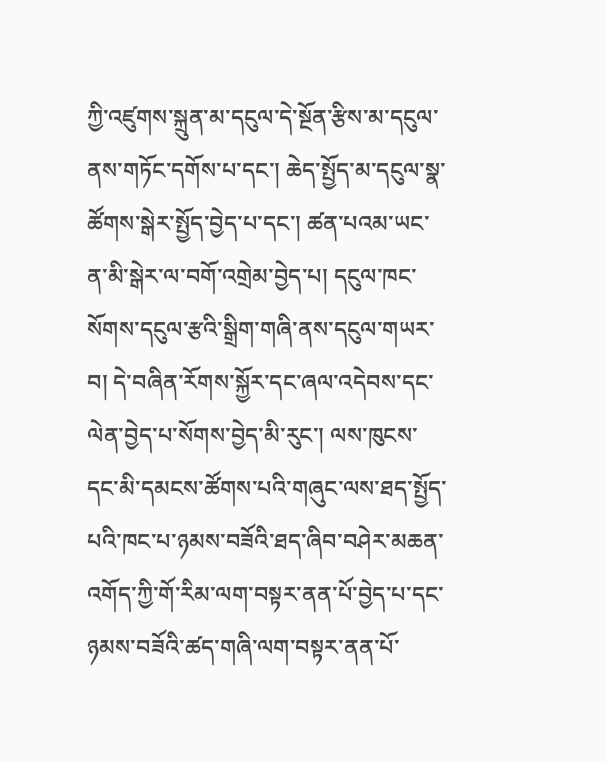ཀྱི་འཛུགས་སྐྲུན་མ་དངུལ་དེ་སྔོན་རྩིས་མ་དངུལ་ནས་གཏོང་དགོས་པ་དང་། ཆེད་སྤྱོད་མ་དངུལ་སྣ་ཚོགས་སྒེར་སྤྱོད་བྱེད་པ་དང་། ཚན་པའམ་ཡང་ན་མི་སྒེར་ལ་བགོ་འགྲེམ་བྱེད་པ། དངུལ་ཁང་སོགས་དངུལ་རྩའི་སྒྲིག་གཞི་ནས་དངུལ་གཡར་བ། དེ་བཞིན་རོགས་སྐྱོར་དང་ཞལ་འདེབས་དང་ལེན་བྱེད་པ་སོགས་བྱེད་མི་རུང་། ལས་ཁུངས་དང་མི་དམངས་ཚོགས་པའི་གཞུང་ལས་ཐད་སྤྱོད་པའི་ཁང་པ་ཉམས་བཟོའི་ཐད་ཞིབ་བཤེར་མཆན་འགོད་ཀྱི་གོ་རིམ་ལག་བསྟར་ནན་པོ་བྱེད་པ་དང་ཉམས་བཟོའི་ཚད་གཞི་ལག་བསྟར་ནན་པོ་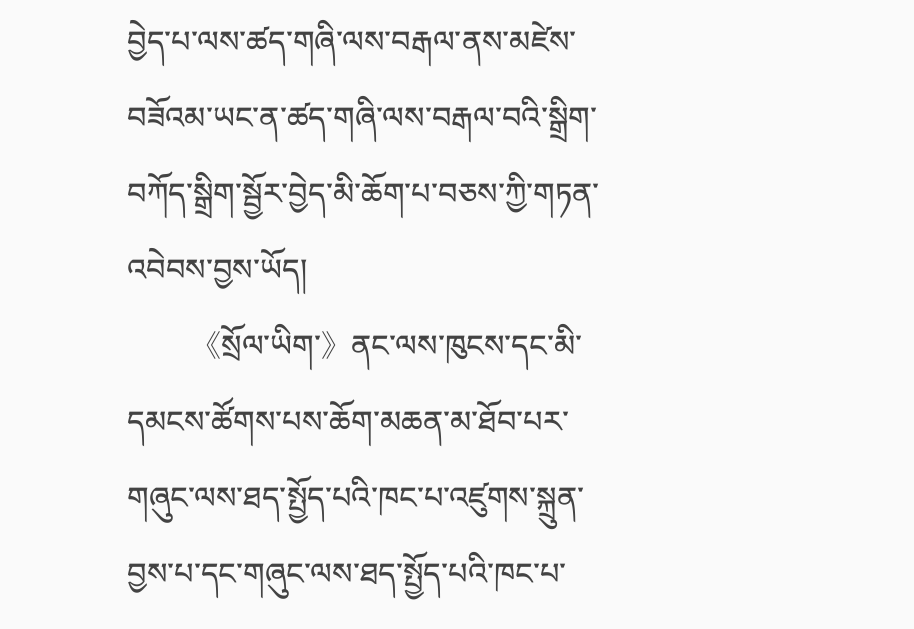བྱེད་པ་ལས་ཚད་གཞི་ལས་བརྒལ་ནས་མཛེས་བཟོའམ་ཡང་ན་ཚད་གཞི་ལས་བརྒལ་བའི་སྒྲིག་བཀོད་སྒྲིག་སྦྱོར་བྱེད་མི་ཆོག་པ་བཅས་ཀྱི་གཏན་འབེབས་བྱས་ཡོད།
        《སྲོལ་ཡིག་》ནང་ལས་ཁུངས་དང་མི་དམངས་ཚོགས་པས་ཆོག་མཆན་མ་ཐོབ་པར་གཞུང་ལས་ཐད་སྤྱོད་པའི་ཁང་པ་འཛུགས་སྐྲུན་བྱས་པ་དང་གཞུང་ལས་ཐད་སྤྱོད་པའི་ཁང་པ་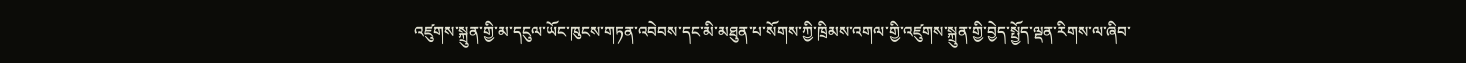འཛུགས་སྐྲུན་གྱི་མ་དངུལ་ཡོང་ཁུངས་གཏན་འབེབས་དང་མི་མཐུན་པ་སོགས་ཀྱི་ཁྲིམས་འགལ་གྱི་འཛུགས་སྐྲུན་གྱི་བྱེད་སྤྱོད་ལྡན་རིགས་ལ་ཞིབ་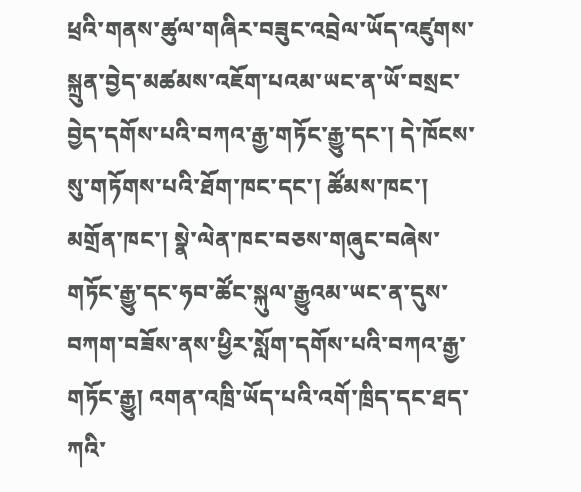ཕྲའི་གནས་ཚུལ་གཞིར་བཟུང་འབྲེལ་ཡོད་འཛུགས་སྐྲུན་བྱེད་མཚམས་འཇོག་པའམ་ཡང་ན་ཡོ་བསྲང་བྱེད་དགོས་པའི་བཀའ་རྒྱ་གཏོང་རྒྱུ་དང་། དེ་ཁོངས་སུ་གཏོགས་པའི་ཐོག་ཁང་དང་། ཚོམས་ཁང་། མགྲོན་ཁང་། སྣེ་ལེན་ཁང་བཅས་གཞུང་བཞེས་གཏོང་རྒྱུ་དང་ཧབ་ཚོང་སྐུལ་རྒྱུའམ་ཡང་ན་དུས་བཀག་བཟོས་ནས་ཕྱིར་སློག་དགོས་པའི་བཀའ་རྒྱ་གཏོང་རྒྱུ། འགན་འཁྲི་ཡོད་པའི་འགོ་ཁྲིད་དང་ཐད་ཀའི་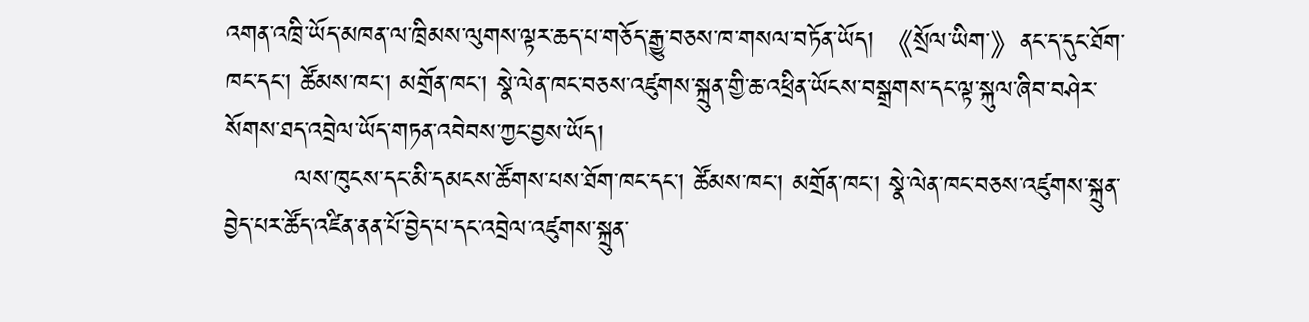འགན་འཁྲི་ཡོད་མཁན་ལ་ཁྲིམས་ལུགས་ལྟར་ཆད་པ་གཅོད་རྒྱུ་བཅས་ཁ་གསལ་བཏོན་ཡོད། 《སྲོལ་ཡིག་》ནང་ད་དུང་ཐོག་ཁང་དང་། ཚོམས་ཁང་། མགྲོན་ཁང་། སྣེ་ལེན་ཁང་བཅས་འཛུགས་སྐྲུན་གྱི་ཆ་འཕྲིན་ཡོངས་བསྒྲགས་དང་ལྟ་སྐུལ་ཞིབ་བཤེར་སོགས་ཐད་འབྲེལ་ཡོད་གཏན་འབེབས་ཀྱང་བྱས་ཡོད།
        ལས་ཁུངས་དང་མི་དམངས་ཚོགས་པས་ཐོག་ཁང་དང་། ཚོམས་ཁང་། མགྲོན་ཁང་། སྣེ་ལེན་ཁང་བཅས་འཛུགས་སྐྲུན་བྱེད་པར་ཚོད་འཛིན་ནན་པོ་བྱེད་པ་དང་འབྲེལ་འཛུགས་སྐྲུན་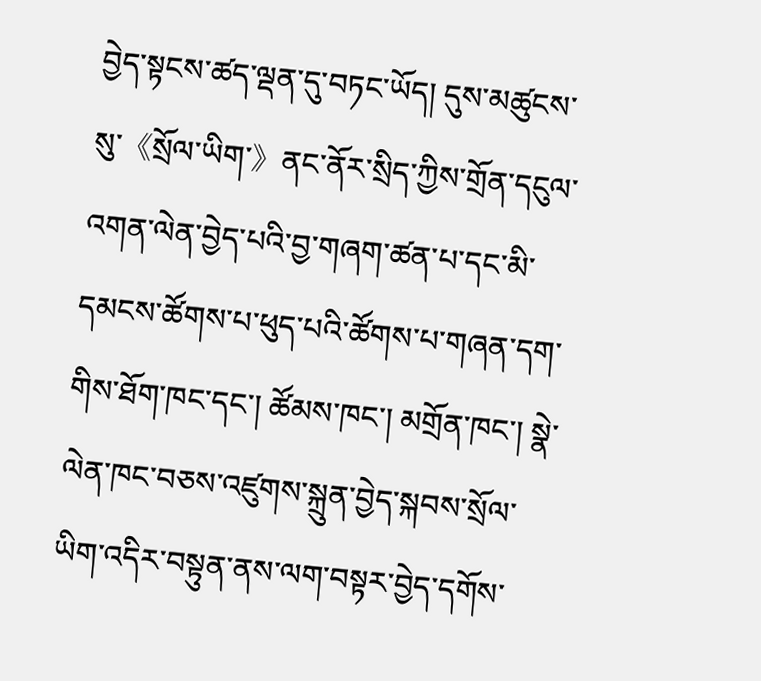བྱེད་སྟངས་ཚད་ལྡན་དུ་བཏང་ཡོད། དུས་མཚུངས་སུ་《སྲོལ་ཡིག་》ནང་ནོར་སྲིད་ཀྱིས་གྲོན་དངུལ་འགན་ལེན་བྱེད་པའི་བྱ་གཞག་ཚན་པ་དང་མི་དམངས་ཚོགས་པ་ཕུད་པའི་ཚོགས་པ་གཞན་དག་གིས་ཐོག་ཁང་དང་། ཚོམས་ཁང་། མགྲོན་ཁང་། སྣེ་ལེན་ཁང་བཅས་འཛུགས་སྐྲུན་བྱེད་སྐབས་སྲོལ་ཡིག་འདིར་བསྟུན་ནས་ལག་བསྟར་བྱེད་དགོས་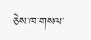ཅེས་ཁ་གསལ་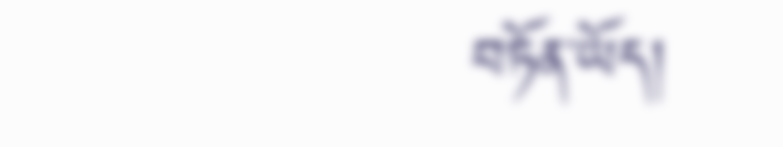བཏོན་ཡོད།